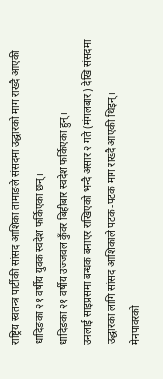राष्ट्रिय स्वतन्त्र पार्टीकी सांसद आशिका तामाङले संसदमा उद्धारको माग राख्दै आएकी धादिङका २१ वर्षीय युवक स्वदेश फर्किएका छन्।
धादिङका २१ वर्षीय उज्जवल कुँवर बिहीबार स्वदेश फर्किएका हुन्।
उनलाई साइप्रसमा बन्धक बनाएर राखिएको भन्दै असार २ गते (मंगलबार) देखि संसदमा उद्धारका लागि सांसद आशिकाले पटक-पटक माग राख्दै आएकी थिइन्।
मेनपावरको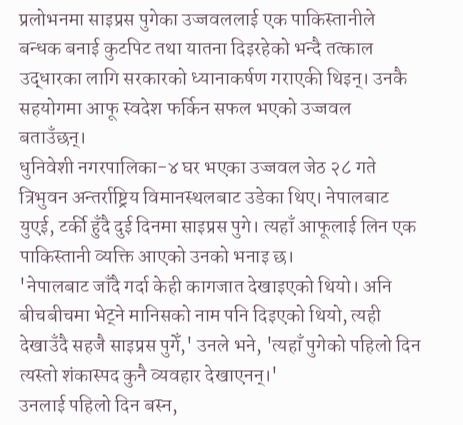प्रलोभनमा साइप्रस पुगेका उज्जवललाई एक पाकिस्तानीले बन्धक बनाई कुटपिट तथा यातना दिइरहेको भन्दै तत्काल उद्धारका लागि सरकारको ध्यानाकर्षण गराएकी थिइन्। उनकै सहयोगमा आफू स्वदेश फर्किन सफल भएको उज्जवल बताउँछन्।
धुनिवेशी नगरपालिका-४ घर भएका उज्जवल जेठ २८ गते त्रिभुवन अन्तर्राष्ट्रिय विमानस्थलबाट उडेका थिए। नेपालबाट युएई, टर्की हुँदै दुई दिनमा साइप्रस पुगे। त्यहाँ आफूलाई लिन एक पाकिस्तानी व्यक्ति आएको उनको भनाइ छ।
'नेपालबाट जाँदै गर्दा केही कागजात देखाइएको थियो। अनि बीचबीचमा भेट्ने मानिसको नाम पनि दिइएको थियो, त्यही देखाउँदै सहजै साइप्रस पुगेँ,' उनले भने, 'त्यहाँ पुगेको पहिलो दिन त्यस्तो शंकास्पद कुनै व्यवहार देखाएनन्।'
उनलाई पहिलो दिन बस्न,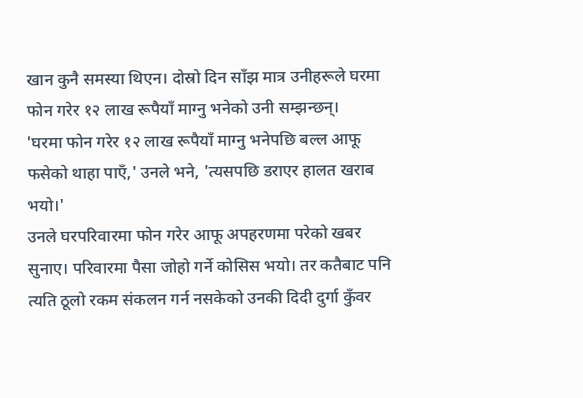खान कुनै समस्या थिएन। दोस्रो दिन साँझ मात्र उनीहरूले घरमा फोन गरेर १२ लाख रूपैयाँ माग्नु भनेको उनी सम्झन्छन्।
'घरमा फोन गरेर १२ लाख रूपैयाँ माग्नु भनेपछि बल्ल आफू फसेको थाहा पाएँ,' उनले भने, 'त्यसपछि डराएर हालत खराब भयो।'
उनले घरपरिवारमा फोन गरेर आफू अपहरणमा परेको खबर सुनाए। परिवारमा पैसा जोहो गर्ने कोसिस भयो। तर कतैबाट पनि त्यति ठूलो रकम संकलन गर्न नसकेको उनकी दिदी दुर्गा कुँवर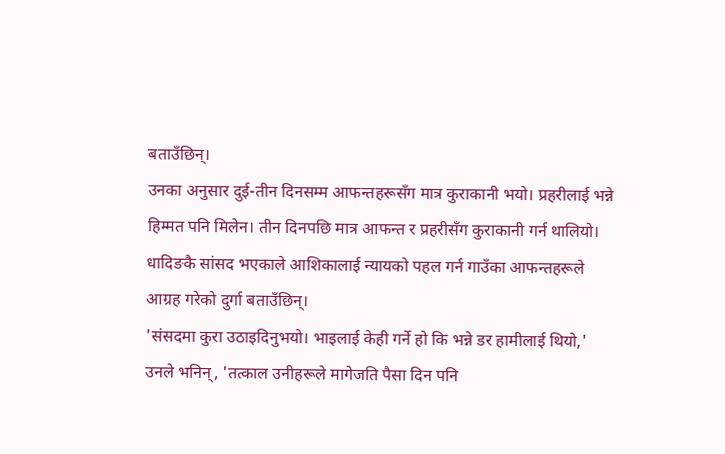बताउँछिन्।
उनका अनुसार दुई-तीन दिनसम्म आफन्तहरूसँग मात्र कुराकानी भयो। प्रहरीलाई भन्ने हिम्मत पनि मिलेन। तीन दिनपछि मात्र आफन्त र प्रहरीसँग कुराकानी गर्न थालियो। धादिङकै सांसद भएकाले आशिकालाई न्यायको पहल गर्न गाउँका आफन्तहरूले आग्रह गरेको दुर्गा बताउँछिन्।
'संसदमा कुरा उठाइदिनुभयो। भाइलाई केही गर्ने हो कि भन्ने डर हामीलाई थियो,' उनले भनिन्, 'तत्काल उनीहरूले मागेजति पैसा दिन पनि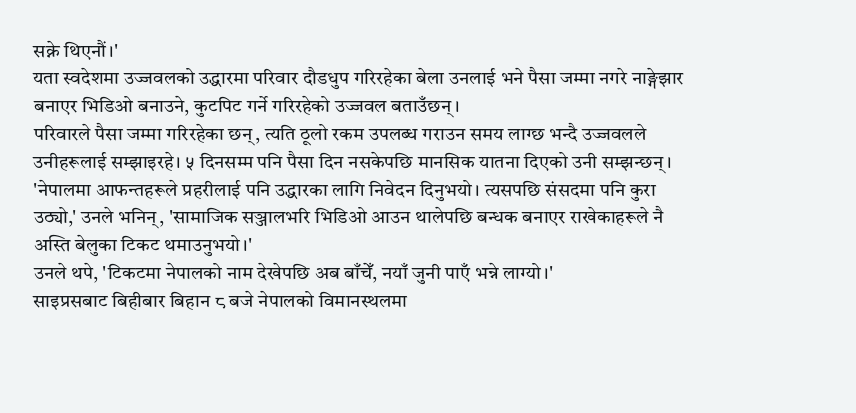सक्ने थिएनौं।'
यता स्वदेशमा उज्जवलको उद्धारमा परिवार दौडधुप गरिरहेका बेला उनलाई भने पैसा जम्मा नगरे नाङ्गेझार बनाएर भिडिओ बनाउने, कुटपिट गर्ने गरिरहेको उज्जवल बताउँछन्।
परिवारले पैसा जम्मा गरिरहेका छन्, त्यति ठूलो रकम उपलब्ध गराउन समय लाग्छ भन्दै उज्जवलले उनीहरूलाई सम्झाइरहे। ५ दिनसम्म पनि पैसा दिन नसकेपछि मानसिक यातना दिएको उनी सम्झन्छन्।
'नेपालमा आफन्तहरूले प्रहरीलाई पनि उद्धारका लागि निवेदन दिनुभयो। त्यसपछि संसदमा पनि कुरा उठ्यो,' उनले भनिन्, 'सामाजिक सञ्जालभरि भिडिओ आउन थालेपछि बन्धक बनाएर राखेकाहरूले नै अस्ति बेलुका टिकट थमाउनुभयो।'
उनले थपे, 'टिकटमा नेपालको नाम देखेपछि अब बाँचेँ, नयाँ जुनी पाएँ भन्ने लाग्यो।'
साइप्रसबाट बिहीबार बिहान ८ बजे नेपालको विमानस्थलमा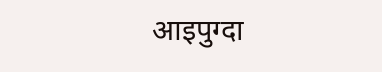आइपुग्दा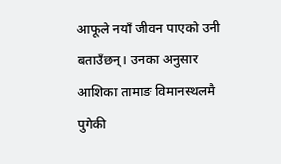आफूले नयाँ जीवन पाएको उनी बताउँछन्। उनका अनुसार आशिका तामाङ विमानस्थलमै पुगेकी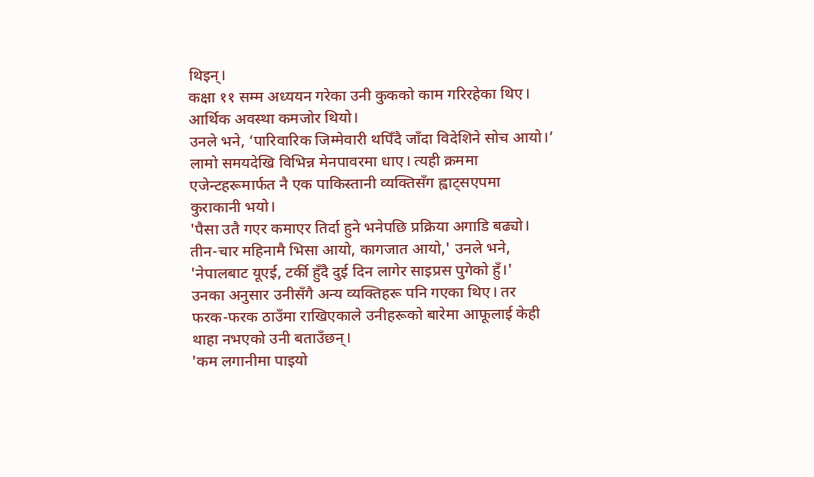थिइन्।
कक्षा ११ सम्म अध्ययन गरेका उनी कुकको काम गरिरहेका थिए। आर्थिक अवस्था कमजोर थियो।
उनले भने, ‘पारिवारिक जिम्मेवारी थपिँदै जाँदा विदेशिने सोच आयो।’
लामो समयदेखि विभिन्न मेनपावरमा धाए। त्यही क्रममा एजेन्टहरूमार्फत नै एक पाकिस्तानी व्यक्तिसँग ह्वाट्सएपमा कुराकानी भयो।
'पैसा उतै गएर कमाएर तिर्दा हुने भनेपछि प्रक्रिया अगाडि बढ्यो। तीन-चार महिनामै भिसा आयो, कागजात आयो,' उनले भने, 'नेपालबाट यूएई, टर्की हुँदै दुई दिन लागेर साइप्रस पुगेको हुँ।'
उनका अनुसार उनीसँगै अन्य व्यक्तिहरू पनि गएका थिए। तर फरक-फरक ठाउँमा राखिएकाले उनीहरूको बारेमा आफूलाई केही थाहा नभएको उनी बताउँछन्।
'कम लगानीमा पाइयो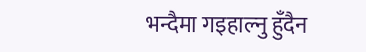भन्दैमा गइहाल्नु हुँदैन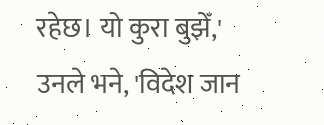रहेछ। यो कुरा बुझेँ,' उनले भने, 'विदेश जान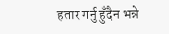हतार गर्नु हुँदैन भन्ने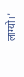लाग्यो।'